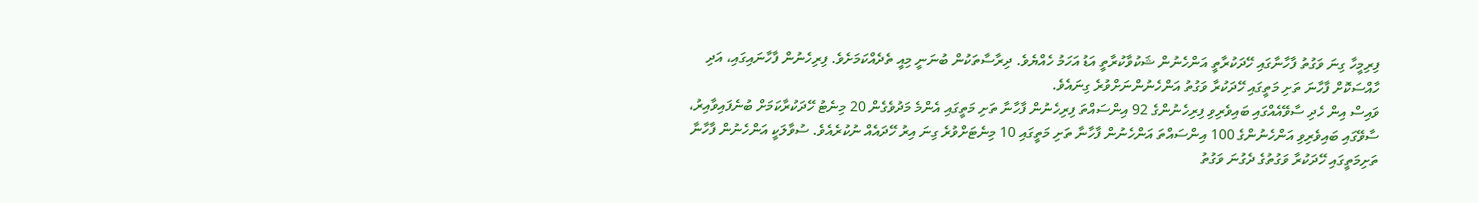ފިރިމީހާ ގިނަ ވަގުތު ފާހާނާގައި ހޭދަކުރާތީ އަންހެނުން ޝަކުވާކުރާތީ އަޑު އަހަމު ހެއްޔެވެ. ދިރާސާތަކުން ބުނަނީ މިއީ ތެދެއްކަމަށެވެ. ފިރިހެނުން ފާހާނައިގައި، އަދި ހާއްސަކޮށް ފާހާނަ ތަށި މަތީގައި ހޭދަކުރާ ވަގުތު އަންހެނުންނަށްވުރެ ގިނައެވެ.
ވައިސް އިން ހެދި ސާވޭއެއްގައި ބައިވެރިވި ފިރިހެނުންގެ 92 އިންސައްތަ ފިރިހެނުން ފާހާނާ ތަށި މަތީގައި އެންމެ މަދުވެގެން 20 މިނެޓު ހޭދަކުރާކަމަށް ބުނެފައިވާއިރު، ސާވޭގައި ބައިވެރިވި އަންހެނުންގެ 100 އިންސައްތަ އަންހެނުން ފާހާނާ ތަށި މަތީގައި 10 މިނެޓަށްވުރެ ގިނަ އިރު ހޭދައެއް ނުކުރެއެވެ. ސުވާލަކީ އަންހެނުން ފާހާނާ ތަށިމަތީގައި ހޭދަކުރާ ވަގުތުގެ ދެގުނަ ވަގުތު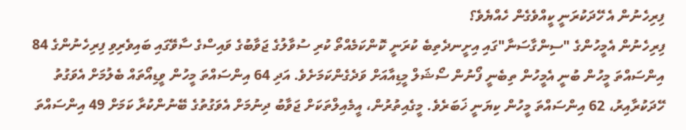ފިރިހެނުން އެ ހޭދަކުރަނީ ކީއްވެގެން ހެއްޔެވެ؟
ފިރިހެނުން އެމީހުންގެ "ސިންގާސަނާ"ގައި އިށީނދެތިބެ ކުރަނީ ކޮންކަމެއްތޯ ކުރި ސުވާލުގެ ޖަވާބުގެ ވައިސްގެ ސާވޭގައި ބައިވެރިވި ފިރިހެނުންގެ 84 އިންސައްތަ މީހުން ބުނީ އެމީހުން ތިބެނީ ފޯނުން ސޯޝަލް މީޑިއާއަށް ވަދެގެންކަމަށެވެ. އަދި 64 އިންސައްތަ މީހުން ވީޑިއޯތައް ބެލުމަށް އެވަގުތު ހޭދަކުރާއިރު، 62 އިންސައްތަ މީހުން ކިޔަނީ ޚަބަރެވެ. މީގެއިތުރުން، އީމެއިލްތަކަށް ޖަވާބު ދިނުމަށް އެވަގުތުގެ ބޭނުންކުރާ ކަމަށް 49 އިންސައްތަ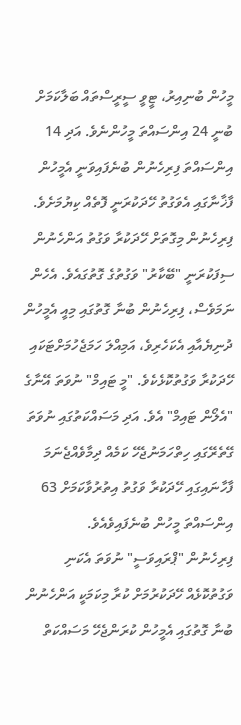މީހުން ބުނިއިރު، ޓީވީ ސީރީސްތައް ބަލާކަމަށް ބުނީ 24 އިންސައްތަ މީހުންނެވެ. އަދި 14 އިންސައްތަ ފިރިހެނުން ބުނެފައިވަނީ އެމީހުން ފާޚާނާގައި އެވަގުތު ހޭދަކުރަނީ ފޮތެއް ކިޔުމަށެވެ.
ފިރިހެނުން މިގޮތަށް ހޭދަކުރާ ވަގުތު އަންހެނުން ސިފަކުރަނީ "ބޭކާރު" ވަގުތުގެ ގޮތުގައެވެ. އެހެން ނަމަވެސް، ފިރިހެނުން ބުނާ ގޮތުގައި މިއީ އެމީހުން ދުނިޔެއާއި އެކަހެރިވެ، އަމިއްލަ ހަމަޖެހުމަށްޓަކައި ހޭދަކުރާ ވަގުތުކޮޅެކެވެ. "މީ ޓައިމް" ނުވަތަ އޭނާގެ "އެލޯން ޓައިމް" އެވެ. އަދި މަސައްކަތުގައި ނުވަތަ ގޭތެރޭގައި ހިތްހަމަނުޖެހޭ ކަމެއް ދިމާވެއްޖެނަމަ ފާހާނައިގައި ހޭދަކުރާ ވަގުތު އިތުރުވާކަމަށް 63 އިންސައްތަ މީހުން ބުނެފައިވެއެވެ.
ފިރިހެނުން "ޕްރައިވަސީ" ނުވަތަ އެކަނި ވަގުތުކޮޅެއް ހޭދަކުރުމަށް ކުރާ މިކަމަކީ އަންހެނުން ބުނާ ގޮތުގައި އެމީހުން ކުރަންޖެހޭ މަސައްކަތް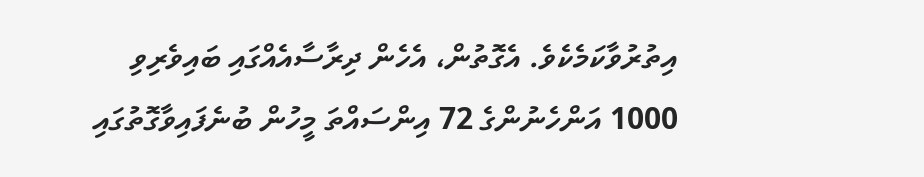އިތުރުވާކަމެކެވެ. އެގޮތުން، އެހެން ދިރާސާއެއްގައި ބައިވެރިވި 1000 އަންހެނުންގެ 72 އިންސައްތަ މީހުން ބުނެފައިވާގޮތުގައި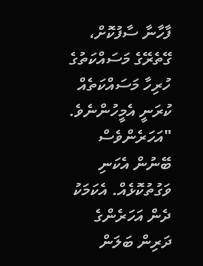ފާހާނާ ސާފުކޮށް، ގޭތެރޭގެ މަސައްކަތުގެ ހުރިހާ މަސައްކަތެއް ކުރަނީ އެމީހުންނެވެ.
"އަހަރެންވެސް ބޭނުން އެކަނި ވަގުތުކޮޅެއް. އެކަމަކު ދެން އަހަރެންގެ ދަރިން ބަލަން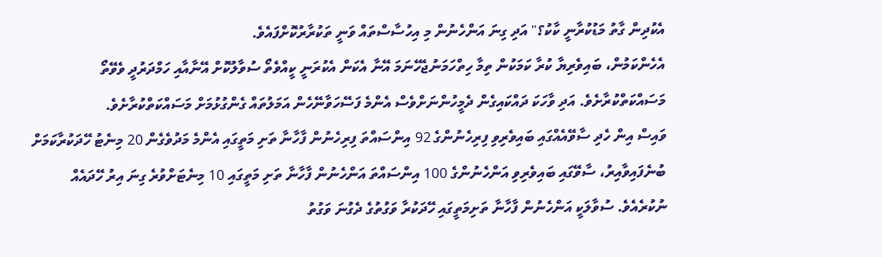އެކުދިން ގާތު މަޑުކުރާނީ ކާކު؟" އަދި ގިނަ އަންހެނުން މި އިހުސާސްތައް ވަނީ ތަކުރާރުކޮށްފައެވެ.
އެހެންކަމުން، ބައިވެރިޔާ ކުރާ ކަމަކުން ތިމާ ހިތްހަމަނުޖެހޭނަމަ އޭނާ އެކަން އެކުރަނީ ކީއްވެތޯ ސުވާލުކޮށް އޭނާއާއި ހަމްދަރުދީ ވެވޭތޯ މަސައްކަތްކުރާށެވެ. އަދި ވާހަކަ ދައްކައިގެން ދެމީހުންނަށްވެސް އެންމެ ފަސޭހަވާނޭހެން އަމަލުތައް ގެންގުޅުމަށް މަސައްކަތްކުރާށެވެ.
ވައިސް އިން ހެދި ސާވޭއެއްގައި ބައިވެރިވި ފިރިހެނުންގެ 92 އިންސައްތަ ފިރިހެނުން ފާހާނާ ތަށި މަތީގައި އެންމެ މަދުވެގެން 20 މިނެޓު ހޭދަކުރާކަމަށް ބުނެފައިވާއިރު، ސާވޭގައި ބައިވެރިވި އަންހެނުންގެ 100 އިންސައްތަ އަންހެނުން ފާހާނާ ތަށި މަތީގައި 10 މިނެޓަށްވުރެ ގިނަ އިރު ހޭދައެއް ނުކުރެއެވެ. ސުވާލަކީ އަންހެނުން ފާހާނާ ތަށިމަތީގައި ހޭދަކުރާ ވަގުތުގެ ދެގުނަ ވަގުތު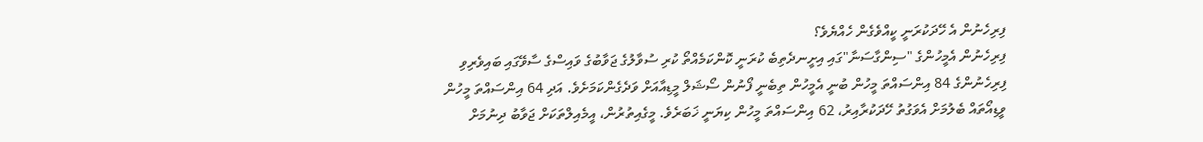ފިރިހެނުން އެ ހޭދަކުރަނީ ކީއްވެގެން ހެއްޔެވެ؟
ފިރިހެނުން އެމީހުންގެ "ސިންގާސަނާ"ގައި އިށީނދެތިބެ ކުރަނީ ކޮންކަމެއްތޯ ކުރި ސުވާލުގެ ޖަވާބުގެ ވައިސްގެ ސާވޭގައި ބައިވެރިވި ފިރިހެނުންގެ 84 އިންސައްތަ މީހުން ބުނީ އެމީހުން ތިބެނީ ފޯނުން ސޯޝަލް މީޑިއާއަށް ވަދެގެންކަމަށެވެ. އަދި 64 އިންސައްތަ މީހުން ވީޑިއޯތައް ބެލުމަށް އެވަގުތު ހޭދަކުރާއިރު، 62 އިންސައްތަ މީހުން ކިޔަނީ ޚަބަރެވެ. މީގެއިތުރުން، އީމެއިލްތަކަށް ޖަވާބު ދިނުމަށް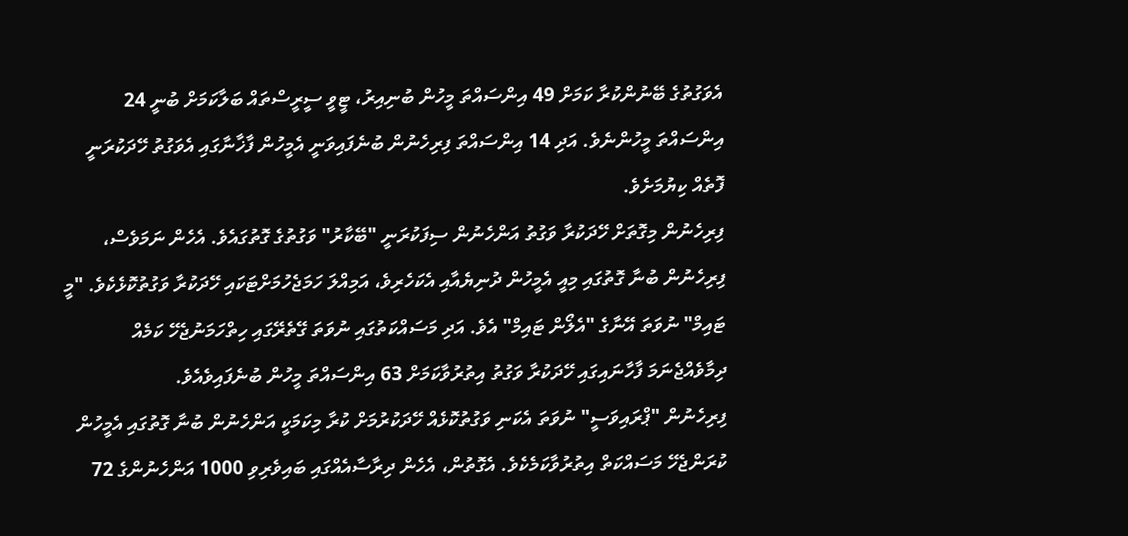އެވަގުތުގެ ބޭނުންކުރާ ކަމަށް 49 އިންސައްތަ މީހުން ބުނިއިރު، ޓީވީ ސީރީސްތައް ބަލާކަމަށް ބުނީ 24 އިންސައްތަ މީހުންނެވެ. އަދި 14 އިންސައްތަ ފިރިހެނުން ބުނެފައިވަނީ އެމީހުން ފާޚާނާގައި އެވަގުތު ހޭދަކުރަނީ ފޮތެއް ކިޔުމަށެވެ.
ފިރިހެނުން މިގޮތަށް ހޭދަކުރާ ވަގުތު އަންހެނުން ސިފަކުރަނީ "ބޭކާރު" ވަގުތުގެ ގޮތުގައެވެ. އެހެން ނަމަވެސް، ފިރިހެނުން ބުނާ ގޮތުގައި މިއީ އެމީހުން ދުނިޔެއާއި އެކަހެރިވެ، އަމިއްލަ ހަމަޖެހުމަށްޓަކައި ހޭދަކުރާ ވަގުތުކޮޅެކެވެ. "މީ ޓައިމް" ނުވަތަ އޭނާގެ "އެލޯން ޓައިމް" އެވެ. އަދި މަސައްކަތުގައި ނުވަތަ ގޭތެރޭގައި ހިތްހަމަނުޖެހޭ ކަމެއް ދިމާވެއްޖެނަމަ ފާހާނައިގައި ހޭދަކުރާ ވަގުތު އިތުރުވާކަމަށް 63 އިންސައްތަ މީހުން ބުނެފައިވެއެވެ.
ފިރިހެނުން "ޕްރައިވަސީ" ނުވަތަ އެކަނި ވަގުތުކޮޅެއް ހޭދަކުރުމަށް ކުރާ މިކަމަކީ އަންހެނުން ބުނާ ގޮތުގައި އެމީހުން ކުރަންޖެހޭ މަސައްކަތް އިތުރުވާކަމެކެވެ. އެގޮތުން، އެހެން ދިރާސާއެއްގައި ބައިވެރިވި 1000 އަންހެނުންގެ 72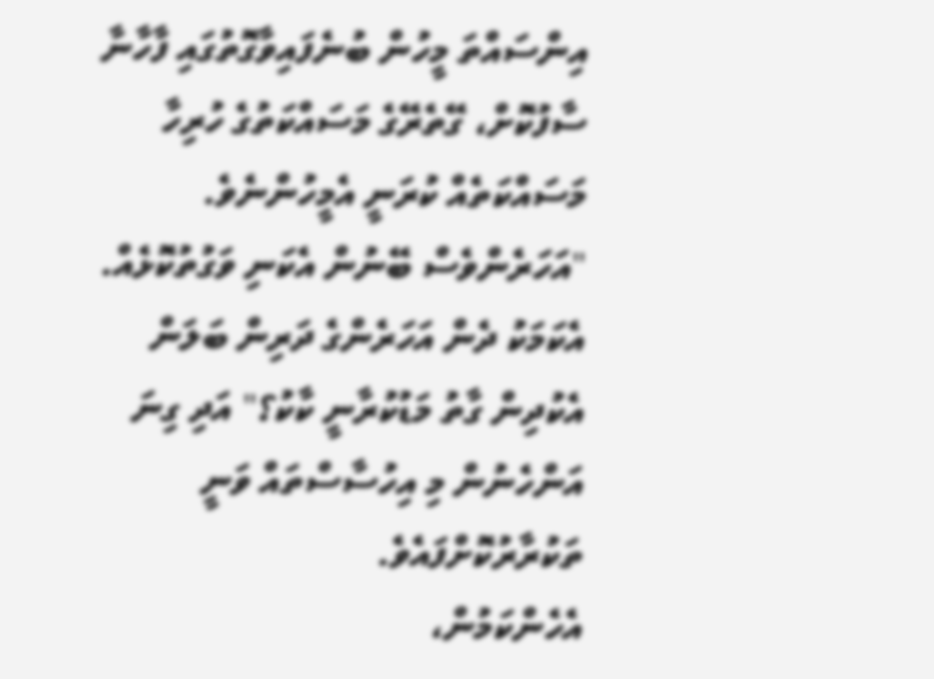އިންސައްތަ މީހުން ބުނެފައިވާގޮތުގައި ފާހާނާ ސާފުކޮށް، ގޭތެރޭގެ މަސައްކަތުގެ ހުރިހާ މަސައްކަތެއް ކުރަނީ އެމީހުންނެވެ.
"އަހަރެންވެސް ބޭނުން އެކަނި ވަގުތުކޮޅެއް. އެކަމަކު ދެން އަހަރެންގެ ދަރިން ބަލަން އެކުދިން ގާތު މަޑުކުރާނީ ކާކު؟" އަދި ގިނަ އަންހެނުން މި އިހުސާސްތައް ވަނީ ތަކުރާރުކޮށްފައެވެ.
އެހެންކަމުން،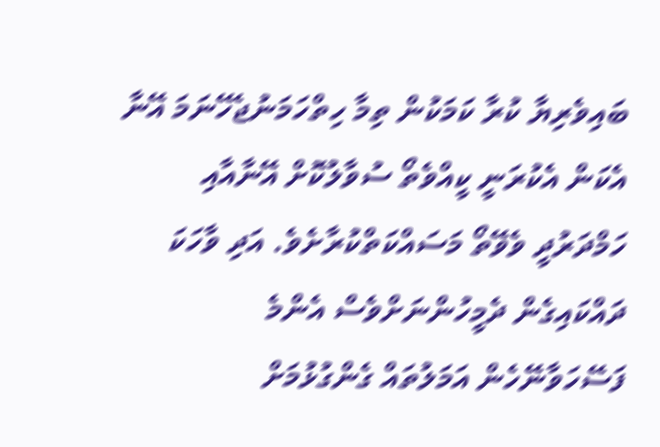ބައިވެރިޔާ ކުރާ ކަމަކުން ތިމާ ހިތްހަމަނުޖެހޭނަމަ އޭނާ އެކަން އެކުރަނީ ކީއްވެތޯ ސުވާލުކޮށް އޭނާއާއި ހަމްދަރުދީ ވެވޭތޯ މަސައްކަތްކުރާށެވެ. އަދި ވާހަކަ ދައްކައިގެން ދެމީހުންނަށްވެސް އެންމެ ފަސޭހަވާނޭހެން އަމަލުތައް ގެންގުޅުމަށް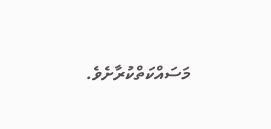މަސައްކަތްކުރާށެވެ.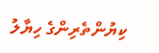ކިޔުންތެރިންގެ ހިޔާލު